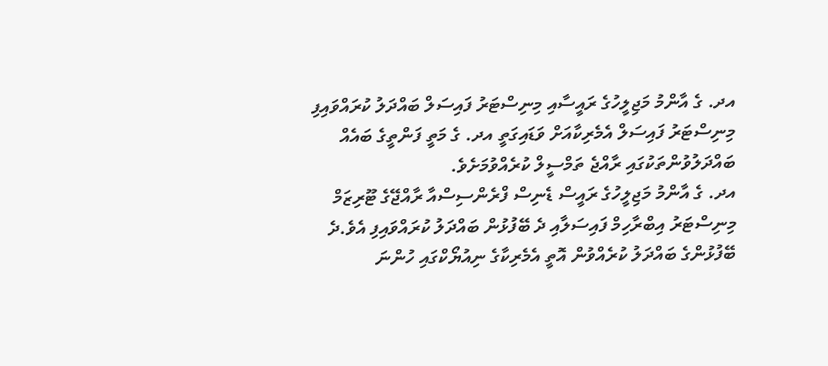އދ. ގެ އާންމު މަޖިލީހުގެ ރައީސާއި މިނިސްޓަރު ފައިސަލް ބައްދަލު ކުރައްވައިފި
މިނިސްޓަރު ފައިސަލް އެމެރިކާއަށް ވަޑައިގަތީ އދ. ގެ މަތީ ފަންތީގެ ބައެއް ބައްދަލުވުންތަކުގައި ރާއްޖެ ތަމްސީލް ކުރެއްވުމަށެވެ.
އދ. ގެ އާންމު މަޖިލީހުގެ ރައީސް ޑެނިސް ފްރެންސިސްއާ ރާއްޖޭގެ ޓޫރިޒަމް މިނިސްޓަރު އިބްރާހިމް ފައިސަލާއި ދެ ބޭފުޅުން ބައްދަލު ކުރައްވައިފި އެވެ.ދެ ބޭފުޅުންގެ ބައްދަލު ކުރެއްވުން އޮތީ އެމެރިކާގެ ނިއުޔޯކްގައި ހުންނަ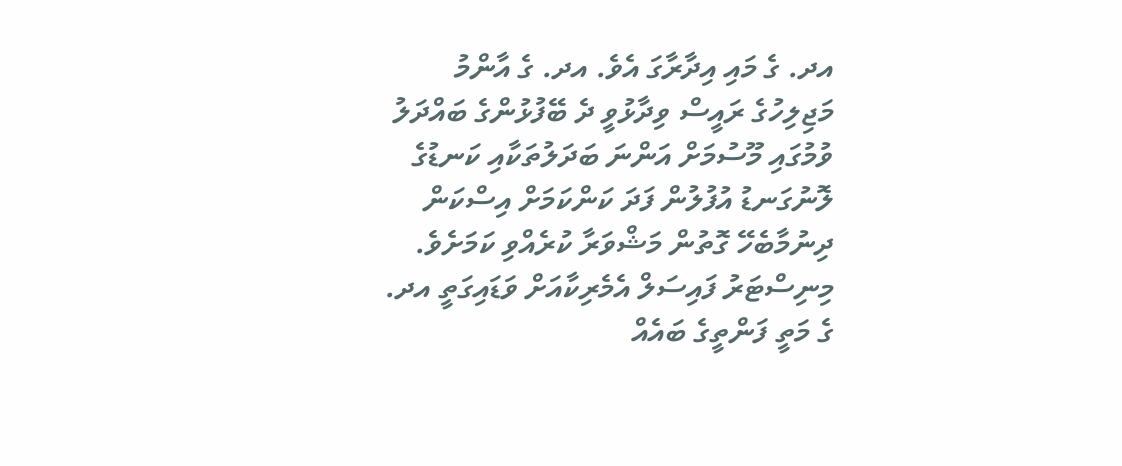އދ. ގެ މައި އިދާރާގަ އެވެ. އދ. ގެ އާންމު މަޖިލިހުގެ ރައީސް ވިދާޅުވީ ދެ ބޭފުޅުންގެ ބައްދަލު ވުމުގައި މޫސުމަށް އަންނަ ބަދަލުތަކާއި ކަނޑުގެ ލޮނުގަނޑު އުފުލުން ފަދަ ކަންކަމަށް އިސްކަން ދިނުމާބެހޭ ގޮތުން މަޝްވަރާ ކުރެއްވި ކަމަށެވެ. މިނިސްޓަރު ފައިސަލް އެމެރިކާއަށް ވަޑައިގަތީ އދ. ގެ މަތީ ފަންތީގެ ބައެއް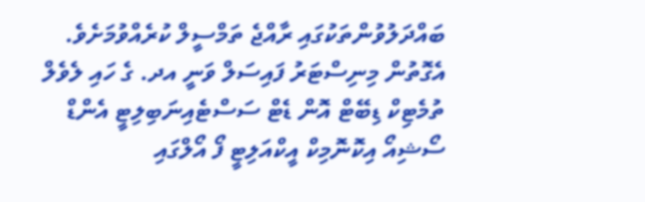ބައްދަލުވުންތަކުގައި ރާއްޖެ ތަމްސީލް ކުރެއްވުމަށެވެ. އެގޮތުން މިނިސްޓަރު ފައިސަލް ވަނީ އދ. ގެ ހައި ލެވެލް ތުމެޓިކް ޑިބޭޓް އޮން ޑެޓް ސަސްޓެއިނަބިލިޓީ އެންޑް ސޯޝިއޯ އިކޮނޮމިކް އީކްއަލިޓީ ފޯ އޯލްގައި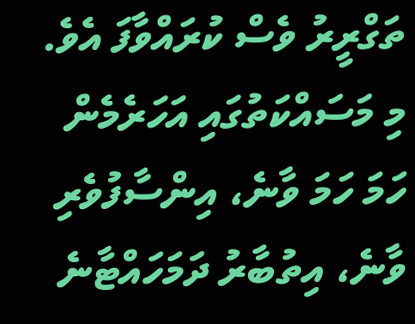ތަގްރީރު ވެސް ކުރައްވާފަ އެވެ.
މި މަސައްކަތުގައި އަހަރެމެން ހަމަ ހަމަ ވާނެ، އިންސާފުވެރި ވާނެ، އިތުބާރު ދަމަހައްޓާނެ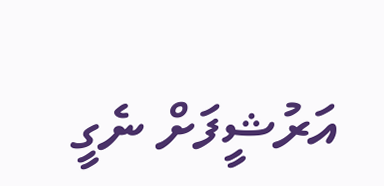އަރުޝީފަށް ނެގީ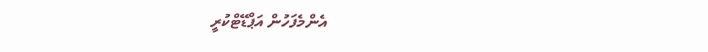އެންމެފަހުން އަޕްޑޭޓްކުރީ